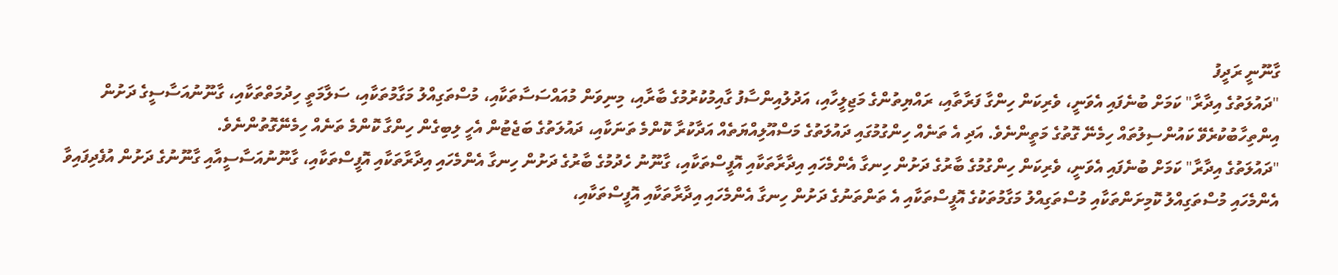ގާނޫނީ ރަދީފު
"ދައުލަތުގެ އިދާރާ" ކަމަށް ބުނެފައި އެވަނީ، ވެރިކަން ހިންގާ ފަރާތާއި، ރައްޔިތުންގެ މަޖިލީހާއި، އަދުލުއިންސާފު ގާއިމުކުރުމުގެ ބާރާއި، މިނިވަން މުއައްސަސާތަކާއި، މުސްތަގިއްލު މަގާމުތަކާއި، ސަލާމަތީ ހިދުމަތްތަކާއި، ގާނޫނުއަސާސީގެ ދަށުން އިންތިހާބުކުރެވޭ ކައުންސިލުތައް ހިމެނޭ ގޮތުގެ މަތީންނެވެ. އަދި އެ ތަނެއް ހިންގުމުގައި ދައުލަތުގެ މަސްއޫލިއްޔަތެއް އަދާކުރާ ކޮންމެ ތަނަކާއި، ދައުލަތުގެ ބަޖެޓުން އެހީ ލިބިގެން ހިންގާ ކޮންމެ ތަނެއް ހިމެނޭގޮތުންނެވެ.
"ދައުލަތުގެ އިދާރާ" ކަމަށް ބުނެފައި އެވަނީ، ވެރިކަން ހިންގުމުގެ ބާރުގެ ދަށުން ހިނގާ އެންމެހައި އިދާރާތަކާއި އޮފީސްތަކާއި، ގާނޫނު ހެދުމުގެ ބާރުގެ ދަށުން ހިނގާ އެންމެހައި އިދާރާތަކާއި އޮފީސްތަކާއި، ގާނޫނުއަސާސީއާއި ގާނޫނުގެ ދަށުން އުފެދިފައިވާ އެންމެހައި މުސްތަގިއްލު ކޮމިށަންތަކާއި މުސްތަގިއްލު މަގާމުތަކުގެ އޮފީސްތަކާއި އެ ތަންތަނުގެ ދަށުން ހިނގާ އެންމެހައި އިދާރާތަކާއި އޮފީސްތަކާއި،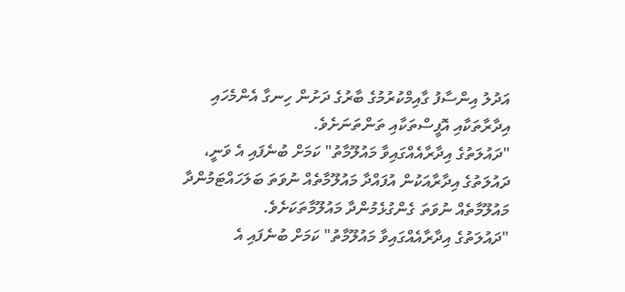އަދުލު އިންސާފު ގާއިމްކުރުމުގެ ބާރުގެ ދަށުން ހިނގާ އެންމެހައި އިދާރާތަކާއި އޮފީސްތަކާއި ތަންތަނަށެވެ.
"ދައުލަތުގެ އިދާރާއެއްގައިވާ މައުލޫމާތު" ކަމަށް ބުނެފައި އެ ވަނީ، ދައުލަތުގެ އިދާރާއަކުން އުފައްދާ މައުލޫމާތެއް ނުވަތަ ބަލަހައްޓަމުންދާ މައުލޫމާތެއް ނުވަތަ ގެންގުޅެމުންދާ މައުލޫމާތަކަށެވެ.
"ދައުލަތުގެ އިދާރާއެއްގައިވާ މައުލޫމާތު" ކަމަށް ބުނެފައި އެ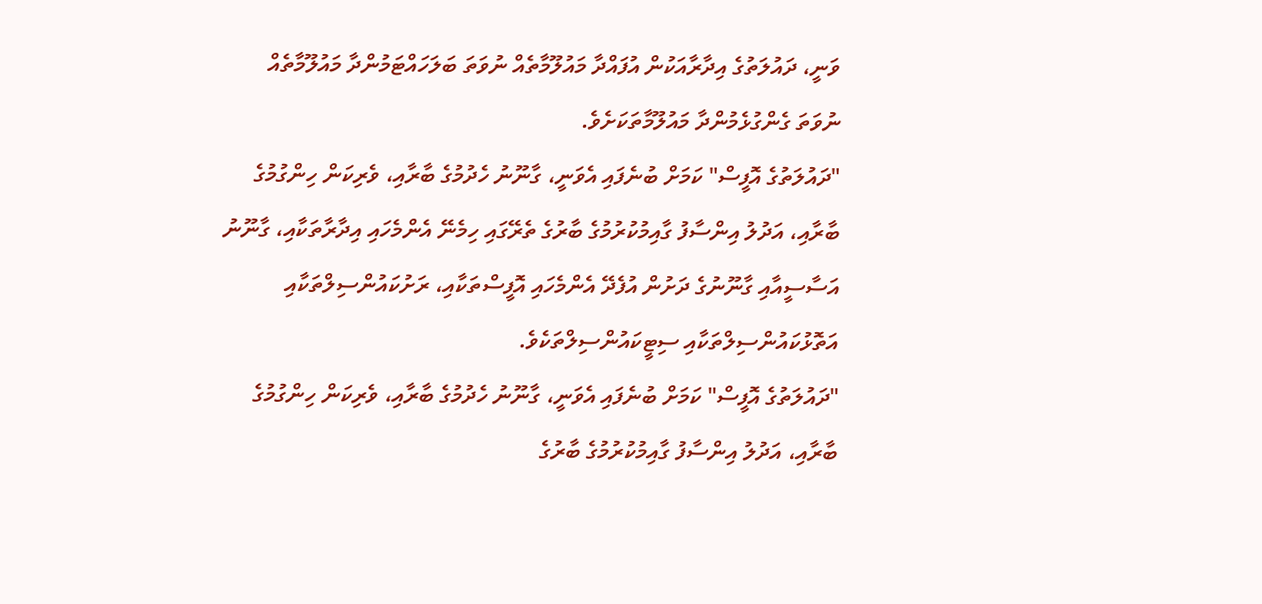ވަނީ، ދައުލަތުގެ އިދާރާއަކުން އުފައްދާ މައުލޫމާތެއް ނުވަތަ ބަލަހައްޓަމުންދާ މައުލޫމާތެއް ނުވަތަ ގެންގުޅެމުންދާ މައުލޫމާތަކަށެވެ.
"ދައުލަތުގެ އޮފީސް" ކަމަށް ބުނެފައި އެވަނީ، ގާނޫނު ހެދުމުގެ ބާރާއި، ވެރިކަން ހިންގުމުގެ ބާރާއި، އަދުލު އިންސާފު ގާއިމުކުރުމުގެ ބާރުގެ ތެރޭގައި ހިމެނޭ އެންމެހައި އިދާރާތަކާއި، ގާނޫނު އަސާސީއާއި ގާނޫނުގެ ދަށުން އުފެދޭ އެންމެހައި އޮފީސްތަކާއި، ރަށުކައުންސިލްތަކާއި އަތޮޅުކައުންސިލްތަކާއި ސިޓީކައުންސިލްތަކެވެ.
"ދައުލަތުގެ އޮފީސް" ކަމަށް ބުނެފައި އެވަނީ، ގާނޫނު ހެދުމުގެ ބާރާއި، ވެރިކަން ހިންގުމުގެ ބާރާއި، އަދުލު އިންސާފު ގާއިމުކުރުމުގެ ބާރުގެ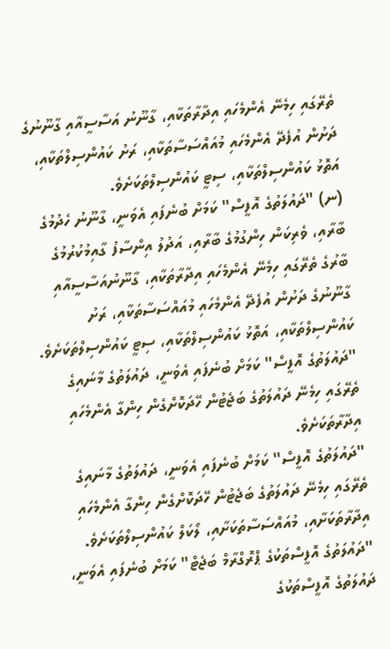ތެރޭގައި ހިމެނޭ އެންމެހައި އިދާރާތަކާއި، ގާނޫނު އަސާސީއާއި ގާނޫނުގެ ދަށުން އުފެދޭ އެންމެހައި މުއައްސަސާތަކާއި، ރަށު ކައުންސިލްތަކާއި، އަތޮޅު ކައުންސިލްތަކާއި، ސިޓީ ކައުންސިލްތަކަށެވެ.
(ނ) "ދައުލަތުގެ އޮފީސް" ކަމަށް ބުނެފައި އެވަނީ، ގާނޫނު ހެދުމުގެ ބާރާއި، ވެރިކަން ހިންގުމުގެ ބާރާއި، އަދުލު އިންސާފު ގާއިމުކުރުމުގެ ބާރުގެ ތެރޭގައި ހިމެނޭ އެންމެހައި އިދާރާތަކާއި، ގާނޫނުއަސާސީއާއި ގާނޫނުގެ ދަށުން އުފެދޭ އެންމެހައި މުއައްސަސާތަކާއި، ރަށު ކައުންސިލްތަކާއި، އަތޮޅު ކައުންސިލްތަކާއި، ސިޓީ ކައުންސިލްތަކަށެވެ.
"ދައުލަތުގެ އޮފީސް" ކަމަށް ބުނެފައި އެވަނީ، ދައުލަތުގެ މާނައިގެ ތެރޭގައި ހިމެނޭ ދައުލަތުގެ ބަޖެޓުން ހޭދަކޮށްގެން ހިންގާ އެންމެހައި އިދާރާތަކަށެވެ.
"ދައުލަތުގެ އޮފީސް" ކަމަށް ބުނެފައި އެވަނީ، ދައުލަތުގެ މާނައިގެ ތެރޭގައި ހިމެނޭ ދައުލަތުގެ ބަޖެޓުން ހޭދަކޮށްގެން ހިންގާ އެންމެހައި އިދާރާތަކަށާއި، މުއައްސަސާތަކަށާއި، ލޯކަލް ކައުންސިލްތަކަށެވެ.
"ދައުލަތުގެ އޮފީސްތަކުގެ ޕްރޮގްރާމް ބަޖެޓް" ކަމަށް ބުނެފައި އެވަނީ، ދައުލަތުގެ އޮފީސްތަކުގެ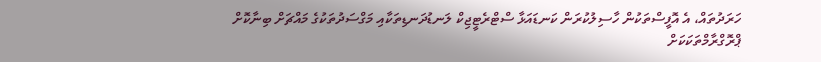ހަރަދުތައް، އެ އޮފީސްތަކުން ހާސިލުކުރަން ކަނޑައަޅާ ސްޓްރެޓީޖިކް ލަނޑުދަނޑިތަކާއި މަގްސަދުތަކުގެ މައްޗަށް ބިނާކޮށް ޕްރޮގްރާމްތަކަކަށް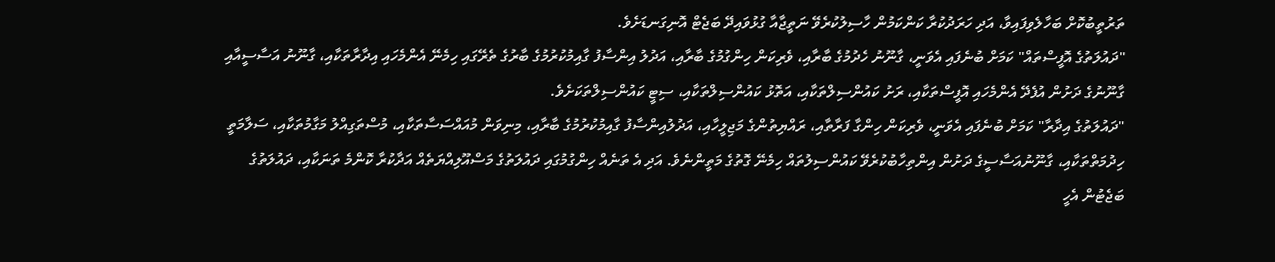ތަރުތީބުކޮށް ބަހާލެވިފައިވާ، އަދި ހަރަދުކުރާ ކަންކަމުން ހާސިލުކުރެވޭ ނަތީޖާއާ ގުޅުވައިދޭ ބަޖެޓް އޮނިގަނޑަށެވެ.
"ދައުލަތުގެ އޮފީސްތައް" ކަމަށް ބުނެފައި އެވަނީ، ގާނޫނު ހެދުމުގެ ބާރާއި، ވެރިކަން ހިންގުމުގެ ބާރާއި، އަދުލު އިންސާފު ގާއިމުކުރުމުގެ ބާރުގެ ތެރޭގައި ހިމެނޭ އެންމެހައި އިދާރާތަކާއި، ގާނޫނު އަސާސީއާއި ގާނޫނުގެ ދަށުން އުފެދޭ އެންމެހައި އޮފީސްތަކާއި، ރަށު ކައުންސިލްތަކާއި، އަތޮޅު ކައުންސިލްތަކާއި، ސިޓީ ކައުންސިލްތަކަށެވެ.
"ދައުލަތުގެ އިދާރާ" ކަމަށް ބުނެފައި އެވަނީ، ވެރިކަން ހިންގާ ފަރާތާއި، ރައްޔިތުންގެ މަޖިލީހާއި، އަދުލުއިންސާފު ގާއިމުކުރުމުގެ ބާރާއި، މިނިވަން މުއައްސަސާތަކާއި، މުސްތަގިއްލު މަގާމުތަކާއި، ސަލާމަތީ ހިދުމަތްތަކާއި، ގާނޫނުއަސާސީގެ ދަށުން އިންތިހާބުކުރެވޭ ކައުންސިލުތައް ހިމެނޭ ގޮތުގެ މަތީންނެވެ. އަދި އެ ތަނެއް ހިންގުމުގައި ދައުލަތުގެ މަސްއޫލިއްޔަތެއް އަދާކުރާ ކޮންމެ ތަނަކާއި، ދައުލަތުގެ ބަޖެޓުން އެހީ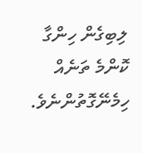ލިބިގެން ހިންގާ ކޮންމެ ތަނެއް ހިމެނޭގޮތުންނެވެ.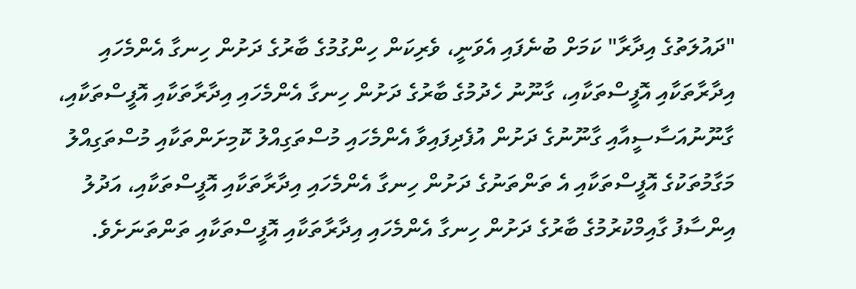"ދައުލަތުގެ އިދާރާ" ކަމަށް ބުނެފައި އެވަނީ، ވެރިކަން ހިންގުމުގެ ބާރުގެ ދަށުން ހިނގާ އެންމެހައި އިދާރާތަކާއި އޮފީސްތަކާއި، ގާނޫނު ހެދުމުގެ ބާރުގެ ދަށުން ހިނގާ އެންމެހައި އިދާރާތަކާއި އޮފީސްތަކާއި، ގާނޫނުއަސާސީއާއި ގާނޫނުގެ ދަށުން އުފެދިފައިވާ އެންމެހައި މުސްތަގިއްލު ކޮމިށަންތަކާއި މުސްތަގިއްލު މަގާމުތަކުގެ އޮފީސްތަކާއި އެ ތަންތަނުގެ ދަށުން ހިނގާ އެންމެހައި އިދާރާތަކާއި އޮފީސްތަކާއި، އަދުލު އިންސާފު ގާއިމްކުރުމުގެ ބާރުގެ ދަށުން ހިނގާ އެންމެހައި އިދާރާތަކާއި އޮފީސްތަކާއި ތަންތަނަށެވެ.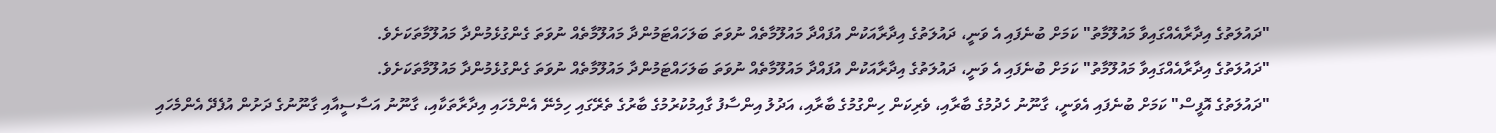"ދައުލަތުގެ އިދާރާއެއްގައިވާ މައުލޫމާތު" ކަމަށް ބުނެފައި އެ ވަނީ، ދައުލަތުގެ އިދާރާއަކުން އުފައްދާ މައުލޫމާތެއް ނުވަތަ ބަލަހައްޓަމުންދާ މައުލޫމާތެއް ނުވަތަ ގެންގުޅެމުންދާ މައުލޫމާތަކަށެވެ.
"ދައުލަތުގެ އިދާރާއެއްގައިވާ މައުލޫމާތު" ކަމަށް ބުނެފައި އެ ވަނީ، ދައުލަތުގެ އިދާރާއަކުން އުފައްދާ މައުލޫމާތެއް ނުވަތަ ބަލަހައްޓަމުންދާ މައުލޫމާތެއް ނުވަތަ ގެންގުޅެމުންދާ މައުލޫމާތަކަށެވެ.
"ދައުލަތުގެ އޮފީސް" ކަމަށް ބުނެފައި އެވަނީ، ގާނޫނު ހެދުމުގެ ބާރާއި، ވެރިކަން ހިންގުމުގެ ބާރާއި، އަދުލު އިންސާފު ގާއިމުކުރުމުގެ ބާރުގެ ތެރޭގައި ހިމެނޭ އެންމެހައި އިދާރާތަކާއި، ގާނޫނު އަސާސީއާއި ގާނޫނުގެ ދަށުން އުފެދޭ އެންމެހައި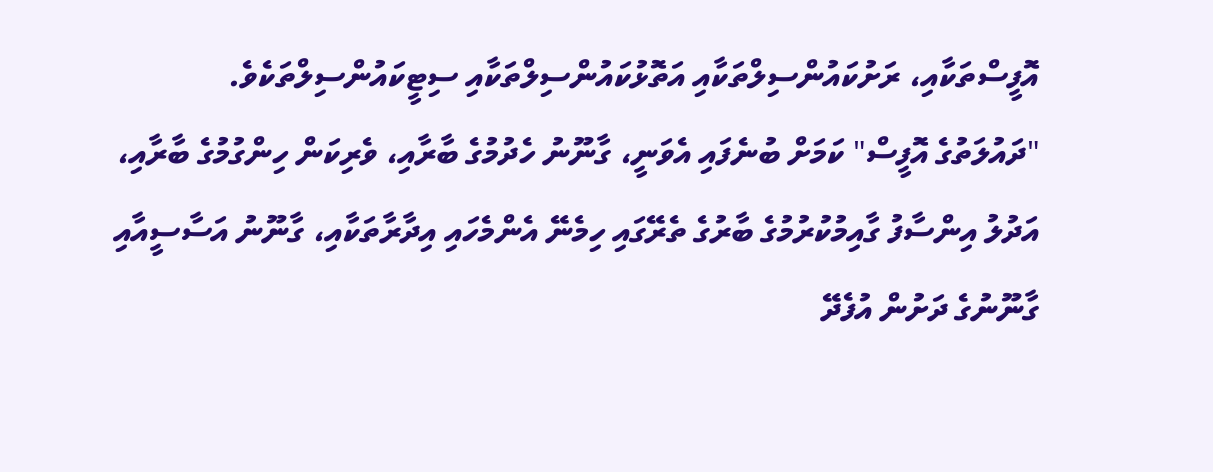އޮފީސްތަކާއި، ރަށުކައުންސިލްތަކާއި އަތޮޅުކައުންސިލްތަކާއި ސިޓީކައުންސިލްތަކެވެ.
"ދައުލަތުގެ އޮފީސް" ކަމަށް ބުނެފައި އެވަނީ، ގާނޫނު ހެދުމުގެ ބާރާއި، ވެރިކަން ހިންގުމުގެ ބާރާއި، އަދުލު އިންސާފު ގާއިމުކުރުމުގެ ބާރުގެ ތެރޭގައި ހިމެނޭ އެންމެހައި އިދާރާތަކާއި، ގާނޫނު އަސާސީއާއި ގާނޫނުގެ ދަށުން އުފެދޭ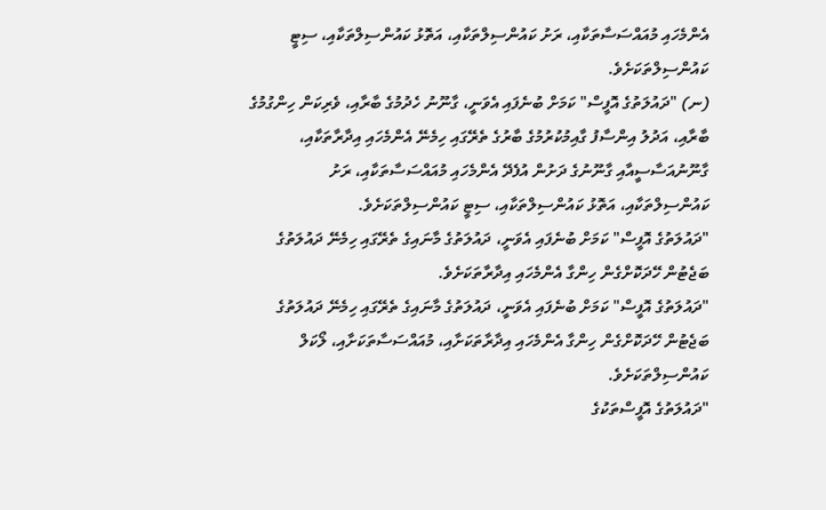އެންމެހައި މުއައްސަސާތަކާއި، ރަށު ކައުންސިލްތަކާއި، އަތޮޅު ކައުންސިލްތަކާއި، ސިޓީ ކައުންސިލްތަކަށެވެ.
(ނ) "ދައުލަތުގެ އޮފީސް" ކަމަށް ބުނެފައި އެވަނީ، ގާނޫނު ހެދުމުގެ ބާރާއި، ވެރިކަން ހިންގުމުގެ ބާރާއި، އަދުލު އިންސާފު ގާއިމުކުރުމުގެ ބާރުގެ ތެރޭގައި ހިމެނޭ އެންމެހައި އިދާރާތަކާއި، ގާނޫނުއަސާސީއާއި ގާނޫނުގެ ދަށުން އުފެދޭ އެންމެހައި މުއައްސަސާތަކާއި، ރަށު ކައުންސިލްތަކާއި، އަތޮޅު ކައުންސިލްތަކާއި، ސިޓީ ކައުންސިލްތަކަށެވެ.
"ދައުލަތުގެ އޮފީސް" ކަމަށް ބުނެފައި އެވަނީ، ދައުލަތުގެ މާނައިގެ ތެރޭގައި ހިމެނޭ ދައުލަތުގެ ބަޖެޓުން ހޭދަކޮށްގެން ހިންގާ އެންމެހައި އިދާރާތަކަށެވެ.
"ދައުލަތުގެ އޮފީސް" ކަމަށް ބުނެފައި އެވަނީ، ދައުލަތުގެ މާނައިގެ ތެރޭގައި ހިމެނޭ ދައުލަތުގެ ބަޖެޓުން ހޭދަކޮށްގެން ހިންގާ އެންމެހައި އިދާރާތަކަށާއި، މުއައްސަސާތަކަށާއި، ލޯކަލް ކައުންސިލްތަކަށެވެ.
"ދައުލަތުގެ އޮފީސްތަކުގެ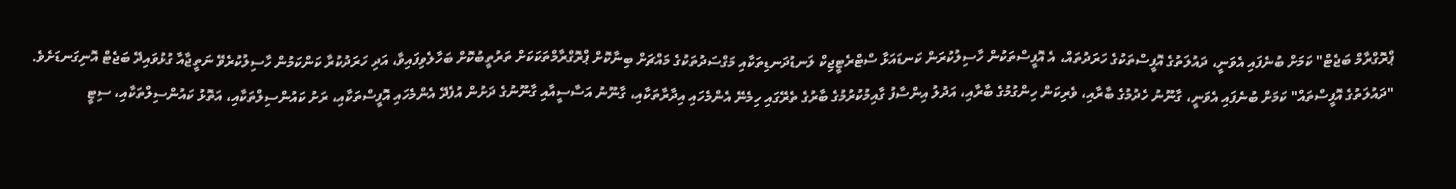ޕްރޮގްރާމް ބަޖެޓް" ކަމަށް ބުނެފައި އެވަނީ، ދައުލަތުގެ އޮފީސްތަކުގެ ހަރަދުތައް، އެ އޮފީސްތަކުން ހާސިލުކުރަން ކަނޑައަޅާ ސްޓްރެޓީޖިކް ލަނޑުދަނޑިތަކާއި މަގްސަދުތަކުގެ މައްޗަށް ބިނާކޮށް ޕްރޮގްރާމްތަކަކަށް ތަރުތީބުކޮށް ބަހާލެވިފައިވާ، އަދި ހަރަދުކުރާ ކަންކަމުން ހާސިލުކުރެވޭ ނަތީޖާއާ ގުޅުވައިދޭ ބަޖެޓް އޮނިގަނޑަށެވެ.
"ދައުލަތުގެ އޮފީސްތައް" ކަމަށް ބުނެފައި އެވަނީ، ގާނޫނު ހެދުމުގެ ބާރާއި، ވެރިކަން ހިންގުމުގެ ބާރާއި، އަދުލު އިންސާފު ގާއިމުކުރުމުގެ ބާރުގެ ތެރޭގައި ހިމެނޭ އެންމެހައި އިދާރާތަކާއި، ގާނޫނު އަސާސީއާއި ގާނޫނުގެ ދަށުން އުފެދޭ އެންމެހައި އޮފީސްތަކާއި، ރަށު ކައުންސިލްތަކާއި، އަތޮޅު ކައުންސިލްތަކާއި، ސިޓީ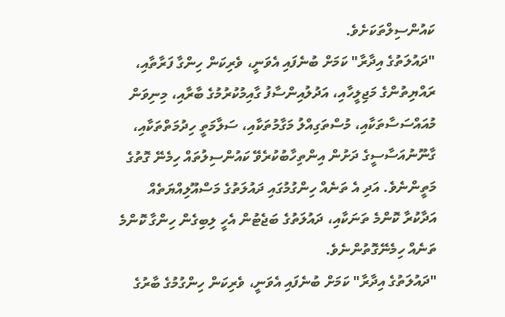ކައުންސިލްތަކަށެވެ.
"ދައުލަތުގެ އިދާރާ" ކަމަށް ބުނެފައި އެވަނީ، ވެރިކަން ހިންގާ ފަރާތާއި، ރައްޔިތުންގެ މަޖިލީހާއި، އަދުލުއިންސާފު ގާއިމުކުރުމުގެ ބާރާއި، މިނިވަން މުއައްސަސާތަކާއި، މުސްތަގިއްލު މަގާމުތަކާއި، ސަލާމަތީ ހިދުމަތްތަކާއި، ގާނޫނުއަސާސީގެ ދަށުން އިންތިހާބުކުރެވޭ ކައުންސިލުތައް ހިމެނޭ ގޮތުގެ މަތީންނެވެ. އަދި އެ ތަނެއް ހިންގުމުގައި ދައުލަތުގެ މަސްއޫލިއްޔަތެއް އަދާކުރާ ކޮންމެ ތަނަކާއި، ދައުލަތުގެ ބަޖެޓުން އެހީ ލިބިގެން ހިންގާ ކޮންމެ ތަނެއް ހިމެނޭގޮތުންނެވެ.
"ދައުލަތުގެ އިދާރާ" ކަމަށް ބުނެފައި އެވަނީ، ވެރިކަން ހިންގުމުގެ ބާރުގެ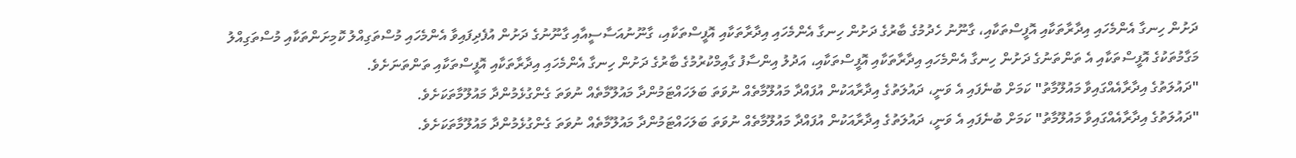ދަށުން ހިނގާ އެންމެހައި އިދާރާތަކާއި އޮފީސްތަކާއި، ގާނޫނު ހެދުމުގެ ބާރުގެ ދަށުން ހިނގާ އެންމެހައި އިދާރާތަކާއި އޮފީސްތަކާއި، ގާނޫނުއަސާސީއާއި ގާނޫނުގެ ދަށުން އުފެދިފައިވާ އެންމެހައި މުސްތަގިއްލު ކޮމިށަންތަކާއި މުސްތަގިއްލު މަގާމުތަކުގެ އޮފީސްތަކާއި އެ ތަންތަނުގެ ދަށުން ހިނގާ އެންމެހައި އިދާރާތަކާއި އޮފީސްތަކާއި، އަދުލު އިންސާފު ގާއިމްކުރުމުގެ ބާރުގެ ދަށުން ހިނގާ އެންމެހައި އިދާރާތަކާއި އޮފީސްތަކާއި ތަންތަނަށެވެ.
"ދައުލަތުގެ އިދާރާއެއްގައިވާ މައުލޫމާތު" ކަމަށް ބުނެފައި އެ ވަނީ، ދައުލަތުގެ އިދާރާއަކުން އުފައްދާ މައުލޫމާތެއް ނުވަތަ ބަލަހައްޓަމުންދާ މައުލޫމާތެއް ނުވަތަ ގެންގުޅެމުންދާ މައުލޫމާތަކަށެވެ.
"ދައުލަތުގެ އިދާރާއެއްގައިވާ މައުލޫމާތު" ކަމަށް ބުނެފައި އެ ވަނީ، ދައުލަތުގެ އިދާރާއަކުން އުފައްދާ މައުލޫމާތެއް ނުވަތަ ބަލަހައްޓަމުންދާ މައުލޫމާތެއް ނުވަތަ ގެންގުޅެމުންދާ މައުލޫމާތަކަށެވެ.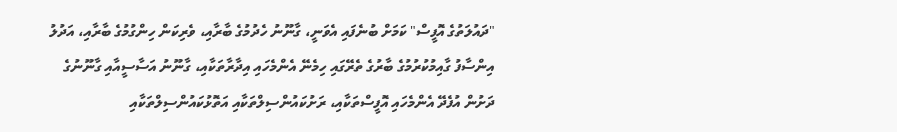"ދައުލަތުގެ އޮފީސް" ކަމަށް ބުނެފައި އެވަނީ، ގާނޫނު ހެދުމުގެ ބާރާއި، ވެރިކަން ހިންގުމުގެ ބާރާއި، އަދުލު އިންސާފު ގާއިމުކުރުމުގެ ބާރުގެ ތެރޭގައި ހިމެނޭ އެންމެހައި އިދާރާތަކާއި، ގާނޫނު އަސާސީއާއި ގާނޫނުގެ ދަށުން އުފެދޭ އެންމެހައި އޮފީސްތަކާއި، ރަށުކައުންސިލްތަކާއި އަތޮޅުކައުންސިލްތަކާއި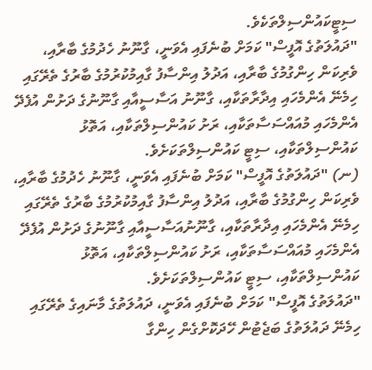ސިޓީކައުންސިލްތަކެވެ.
"ދައުލަތުގެ އޮފީސް" ކަމަށް ބުނެފައި އެވަނީ، ގާނޫނު ހެދުމުގެ ބާރާއި، ވެރިކަން ހިންގުމުގެ ބާރާއި، އަދުލު އިންސާފު ގާއިމުކުރުމުގެ ބާރުގެ ތެރޭގައި ހިމެނޭ އެންމެހައި އިދާރާތަކާއި، ގާނޫނު އަސާސީއާއި ގާނޫނުގެ ދަށުން އުފެދޭ އެންމެހައި މުއައްސަސާތަކާއި، ރަށު ކައުންސިލްތަކާއި، އަތޮޅު ކައުންސިލްތަކާއި، ސިޓީ ކައުންސިލްތަކަށެވެ.
(ނ) "ދައުލަތުގެ އޮފީސް" ކަމަށް ބުނެފައި އެވަނީ، ގާނޫނު ހެދުމުގެ ބާރާއި، ވެރިކަން ހިންގުމުގެ ބާރާއި، އަދުލު އިންސާފު ގާއިމުކުރުމުގެ ބާރުގެ ތެރޭގައި ހިމެނޭ އެންމެހައި އިދާރާތަކާއި، ގާނޫނުއަސާސީއާއި ގާނޫނުގެ ދަށުން އުފެދޭ އެންމެހައި މުއައްސަސާތަކާއި، ރަށު ކައުންސިލްތަކާއި، އަތޮޅު ކައުންސިލްތަކާއި، ސިޓީ ކައުންސިލްތަކަށެވެ.
"ދައުލަތުގެ އޮފީސް" ކަމަށް ބުނެފައި އެވަނީ، ދައުލަތުގެ މާނައިގެ ތެރޭގައި ހިމެނޭ ދައުލަތުގެ ބަޖެޓުން ހޭދަކޮށްގެން ހިންގާ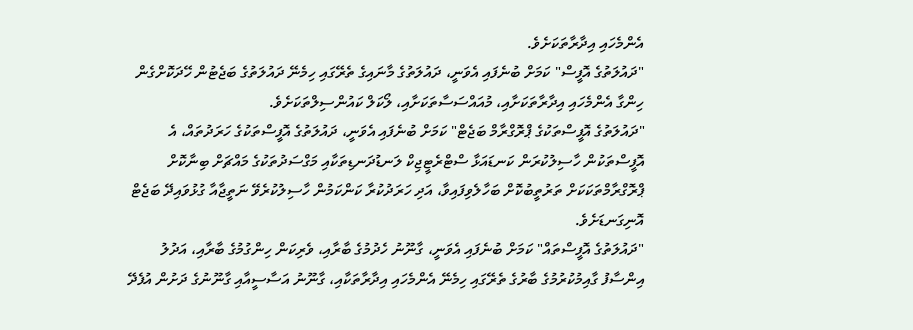އެންމެހައި އިދާރާތަކަށެވެ.
"ދައުލަތުގެ އޮފީސް" ކަމަށް ބުނެފައި އެވަނީ، ދައުލަތުގެ މާނައިގެ ތެރޭގައި ހިމެނޭ ދައުލަތުގެ ބަޖެޓުން ހޭދަކޮށްގެން ހިންގާ އެންމެހައި އިދާރާތަކަށާއި، މުއައްސަސާތަކަށާއި، ލޯކަލް ކައުންސިލްތަކަށެވެ.
"ދައުލަތުގެ އޮފީސްތަކުގެ ޕްރޮގްރާމް ބަޖެޓް" ކަމަށް ބުނެފައި އެވަނީ، ދައުލަތުގެ އޮފީސްތަކުގެ ހަރަދުތައް، އެ އޮފީސްތަކުން ހާސިލުކުރަން ކަނޑައަޅާ ސްޓްރެޓީޖިކް ލަނޑުދަނޑިތަކާއި މަގްސަދުތަކުގެ މައްޗަށް ބިނާކޮށް ޕްރޮގްރާމްތަކަކަށް ތަރުތީބުކޮށް ބަހާލެވިފައިވާ، އަދި ހަރަދުކުރާ ކަންކަމުން ހާސިލުކުރެވޭ ނަތީޖާއާ ގުޅުވައިދޭ ބަޖެޓް އޮނިގަނޑަށެވެ.
"ދައުލަތުގެ އޮފީސްތައް" ކަމަށް ބުނެފައި އެވަނީ، ގާނޫނު ހެދުމުގެ ބާރާއި، ވެރިކަން ހިންގުމުގެ ބާރާއި، އަދުލު އިންސާފު ގާއިމުކުރުމުގެ ބާރުގެ ތެރޭގައި ހިމެނޭ އެންމެހައި އިދާރާތަކާއި، ގާނޫނު އަސާސީއާއި ގާނޫނުގެ ދަށުން އުފެދޭ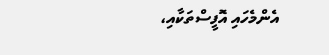އެންމެހައި އޮފީސްތަކާއި،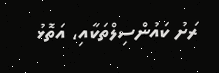ރަށު ކައުންސިލްތަކާއި، އަތޮޅު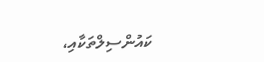ކައުންސިލްތަކާއި،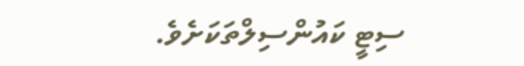ސިޓީ ކައުންސިލްތަކަށެވެ.